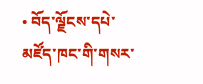• བོད་ལྗོངས་དཔེ་མཛོད་ཁང་གི་གསར་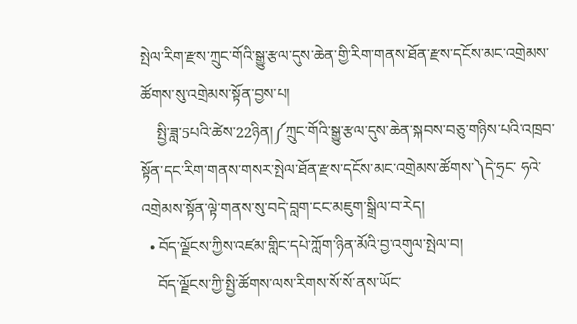སྤེལ་རིག་རྫས་ཀྲུང་གོའི་སྒྱུ་རྩལ་དུས་ཆེན་གྱི་རིག་གནས་ཐོན་རྫས་དངོས་མང་འགྲེམས་ཚོགས་སུ་འགྲེམས་སྟོན་བྱས་པ།
    སྤྱི་ཟླ་5པའི་ཚེས་22ཉིན།༼ཀྲུང་གོའི་སྒྱུ་རྩལ་དུས་ཆེན་སྐབས་བཅུ་གཉིས་པའི་འཁྲབ་སྟོན་དང་རིག་གནས་གསར་སྤེལ་ཐོན་རྫས་དངོས་མང་འགྲེམས་ཚོགས་༽དེ་ཧྲང་ ཧའེ་འགྲེམས་སྟོན་ལྟེ་གནས་སུ་བདེ་བླག་ངང་མཇུག་སྒྲིལ་བ་རེད།
  • བོད་ལྗོངས་ཀྱིས་འཛམ་གླིང་དཔེ་ཀློག་ཉིན་མོའི་བྱ་འགུལ་སྤེལ་བ།
    བོད་ལྗོངས་ཀྱི་སྤྱི་ཚོགས་ལས་རིགས་སོ་སོ་ནས་ཡོང་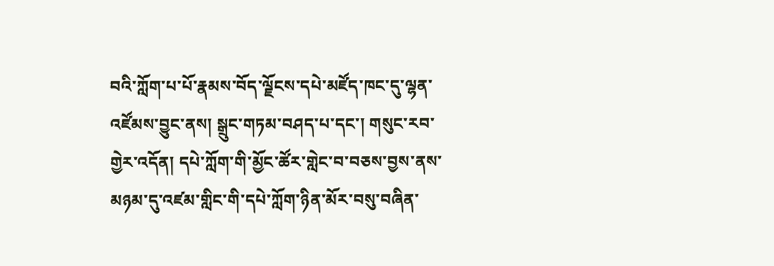བའི་ཀློག་པ་པོ་རྣམས་བོད་ལྗོངས་དཔེ་མཛོད་ཁང་དུ་ལྷན་འཛོམས་བྱུང་ནས། སྒྲུང་གཏམ་བཤད་པ་དང་། གསུང་རབ་གྱེར་འདོན། དཔེ་ཀློག་གི་མྱོང་ཚོར་གླེང་བ་བཅས་བྱས་ནས་མཉམ་དུ་འཛམ་གླིང་གི་དཔེ་ཀློག་ཉིན་མོར་བསུ་བཞིན་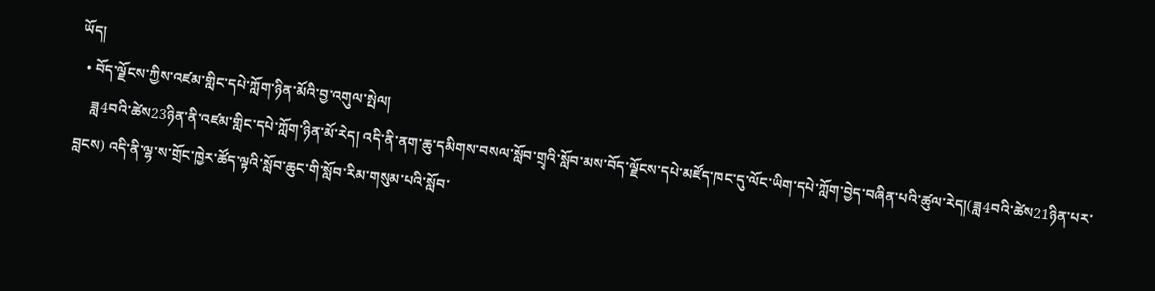ཡོད།
  • བོད་ལྗོངས་ཀྱིས་འཛམ་གླིང་དཔེ་ཀློག་ཉིན་མོའི་བྱ་འགུལ་སྤེལ།
    ཟླ4བའི་ཚེས23ཉིན་ནི་འཛམ་གླིང་དཔེ་ཀློག་ཉིན་མོ་རེད། འདི་ནི་ནག་ཆུ་དམིགས་བསལ་སློབ་གྲྭའི་སློབ་མས་བོད་ལྗོངས་དཔེ་མཛོད་ཁང་དུ་ལོང་ཡིག་དཔེ་ཀློག་བྱེད་བཞིན་པའི་ཚུལ་རེད།(ཟླ4བའི་ཚེས21ཉིན་པར་བླངས) འདི་ནི་ལྷ་ས་གྲོང་ཁྱེར་ཚོད་ལྟའི་སློབ་ཆུང་གི་སློབ་རིམ་གསུམ་པའི་སློབ་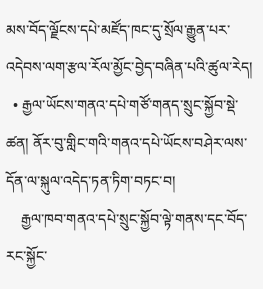མས་བོད་ལྗོངས་དཔེ་མཛོད་ཁང་དུ་སྲོལ་རྒྱུན་པར་འདེབས་ལག་རྩལ་རོལ་མྱོང་བྱེད་བཞིན་པའི་ཚུལ་རེད།
  • རྒྱལ་ཡོངས་གནའ་དཔེ་གཙོ་གནད་སྲུང་སྐྱོབ་སྡེ་ཚན། ནོར་བུ་གླིང་གའི་གནའ་དཔེ་ཡོངས་བཤེར་ལས་དོན་ལ་སྐུལ་འདེད་ཏན་ཏིག་བཏང་བ།
    རྒྱལ་ཁབ་གནའ་དཔེ་སྲུང་སྐྱོབ་ལྟེ་གནས་དང་བོད་རང་སྐྱོང་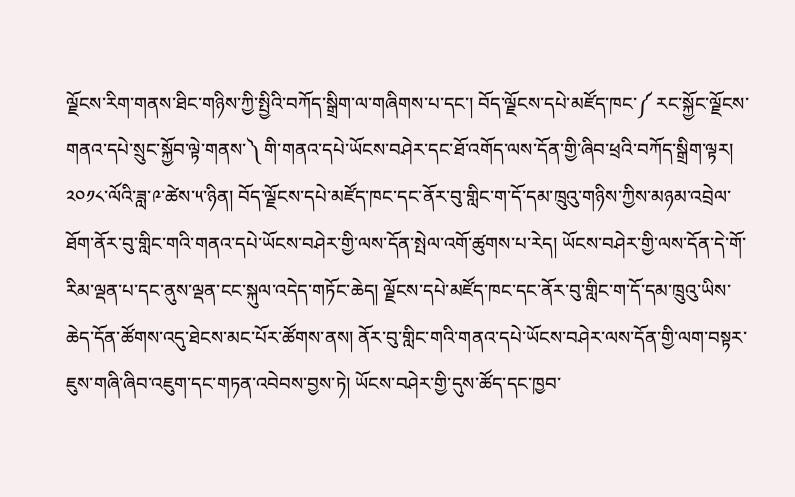ལྗོངས་རིག་གནས་ཐིང་གཉིས་ཀྱི་སྤྱིའི་བཀོད་སྒྲིག་ལ་གཞིགས་པ་དང་། བོད་ལྗོངས་དཔེ་མཛོད་ཁང་༼ རང་སྐྱོང་ལྗོངས་གནའ་དཔེ་སྲུང་སྐྱོབ་ལྟེ་གནས་༽ གི་གནའ་དཔེ་ཡོངས་བཤེར་དང་ཐོ་འགོད་ལས་དོན་གྱི་ཞིབ་ཕྲའི་བཀོད་སྒྲིག་ལྟར། ༢༠༡༨་ལོའི་ཟླ་༩་ཚེས་༥་ཉིན། བོད་ལྗོངས་དཔེ་མཛོད་ཁང་དང་ནོར་བུ་གླིང་ག་དོ་དམ་ཁྲུའུ་གཉིས་ཀྱིས་མཉམ་འབྲེལ་ཐོག་ནོར་བུ་གླིང་གའི་གནའ་དཔེ་ཡོངས་བཤེར་གྱི་ལས་དོན་སྤེལ་འགོ་ཚུགས་པ་རེད། ཡོངས་བཤེར་གྱི་ལས་དོན་དེ་གོ་རིམ་ལྡན་པ་དང་ནུས་ལྡན་ངང་སྐུལ་འདེད་གཏོང་ཆེད། ལྗོངས་དཔེ་མཛོད་ཁང་དང་ནོར་བུ་གླིང་ག་དོ་དམ་ཁྲུའུ་ཡིས་ཆེད་དོན་ཚོགས་འདུ་ཐེངས་མང་པོར་ཚོགས་ནས། ནོར་བུ་གླིང་གའི་གནའ་དཔེ་ཡོངས་བཤེར་ལས་དོན་གྱི་ལག་བསྟར་ཇུས་གཞི་ཞིབ་འཇུག་དང་གཏན་འབེབས་བྱས་ཏེ། ཡོངས་བཤེར་གྱི་དུས་ཚོད་དང་ཁྱབ་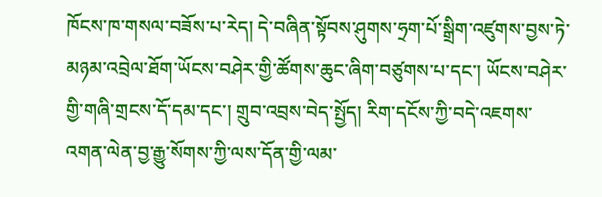ཁོངས་ཁ་གསལ་བཟོས་པ་རེད། དེ་བཞིན་སྟོབས་ཤུགས་ཧྲག་པོ་སྒྲིག་འཛུགས་བྱས་ཏེ་མཉམ་འབྲེལ་ཐོག་ཡོངས་བཤེར་གྱི་ཚོགས་ཆུང་ཞིག་བཙུགས་པ་དང་། ཡོངས་བཤེར་གྱི་གཞི་གྲངས་དོ་དམ་དང་། གྲུབ་འབྲས་བེད་སྤྱོད། རིག་དངོས་ཀྱི་བདེ་འཇགས་འགན་ལེན་བྱ་རྒྱུ་སོགས་ཀྱི་ལས་དོན་གྱི་ལམ་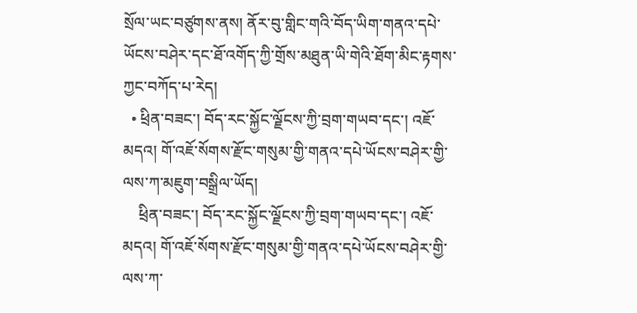སྲོལ་ཡང་བཙུགས་ནས། ནོར་བུ་གླིང་གའི་བོད་ཡིག་གནའ་དཔེ་ཡོངས་བཤེར་དང་ཐོ་འགོད་ཀྱི་གྲོས་མཐུན་ཡི་གེའི་ཐོག་མིང་རྟགས་ཀྱང་བཀོད་པ་རེད།
  • ཕྲིན་བཟང་། བོད་རང་སྐྱོང་ལྗོངས་ཀྱི་བྲག་གཡབ་དང་། འཇོ་མདའ། གོ་འཇོ་སོགས་རྫོང་གསུམ་གྱི་གནའ་དཔེ་ཡོངས་བཤེར་གྱི་ལས་ཀ་མཇུག་བསྒྲིལ་ཡོད།
    ཕྲིན་བཟང་། བོད་རང་སྐྱོང་ལྗོངས་ཀྱི་བྲག་གཡབ་དང་། འཇོ་མདའ། གོ་འཇོ་སོགས་རྫོང་གསུམ་གྱི་གནའ་དཔེ་ཡོངས་བཤེར་གྱི་ལས་ཀ་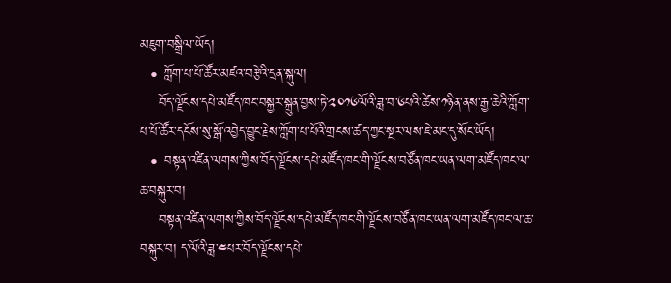མཇུག་བསྒྲིལ་ཡོད།
  • ཀློག་པ་པོ་ཚོར་མཛའ་བརྩེའི་དྲན་སྐུལ།
    བོད་ལྗོངས་དཔེ་མཛོད་ཁང་བསྐྱར་སྐྲུན་བྱས་ཏེ་༢༠༡༦ལོའི་ཟླ་བ་༦པའི་ཚེས་༡ཉིན་ནས་རྒྱ་ཆེའི་ཀློག་པ་པོ་ཚོར་དངོས་སུ་སྒོ་འབྱེད་བྱུང་རྗེས་ཀློག་པ་པོའི་གྲངས་ཚད་ཀྱང་སྔར་ལས་ཇེ་མང་དུ་སོང་ཡོད།
  • བསྟན་འཛིན་ལགས་ཀྱིས་བོད་ལྗོངས་དཔེ་མཛོད་ཁང་གི་ལྗོངས་བཙོན་ཁང་ཡན་ལག་མཛོད་ཁང་ལ་ཆ་བསྐུར་བ།
    བསྟན་འཛིན་ལགས་ཀྱིས་བོད་ལྗོངས་དཔེ་མཛོད་ཁང་གི་ལྗོངས་བཙོན་ཁང་ཡན་ལག་མཛོད་ཁང་ལ་ཆ་བསྐུར་བ། ད་ལོའི་ཟླ་༤པར་བོད་ལྗོངས་དཔེ་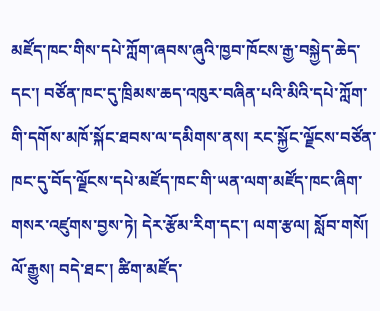མཛོད་ཁང་གིས་དཔེ་ཀློག་ཞབས་ཞུའི་ཁྱབ་ཁོངས་རྒྱ་བསྐྱེད་ཆེད་དང་། བཙོན་ཁང་དུ་ཁྲིམས་ཆད་འཁུར་བཞིན་པའི་མིའི་དཔེ་ཀློག་གི་དགོས་མཁོ་སྐོང་ཐབས་ལ་དམིགས་ནས། རང་སྐྱོང་ལྗོངས་བཙོན་ཁང་དུ་བོད་ལྗོངས་དཔེ་མཛོད་ཁང་གི་ཡན་ལག་མཛོད་ཁང་ཞིག་གསར་འཛུགས་བྱས་ཏེ། དེར་རྩོམ་རིག་དང་། ལག་རྩལ། སློབ་གསོ། ལོ་རྒྱུས། བདེ་ཐང་། ཚིག་མཛོད་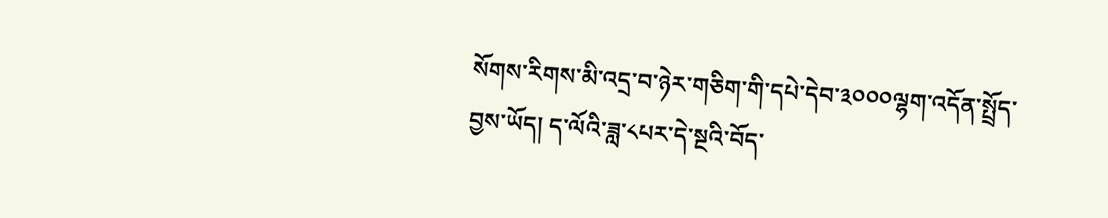སོགས་རིགས་མི་འདྲ་བ་ཉེར་གཅིག་གི་དཔེ་དེབ་༣༠༠༠ལྷག་འདོན་སྤྲོད་བྱས་ཡོད། ད་ལོའི་ཟླ་༨པར་དེ་སྔའི་བོད་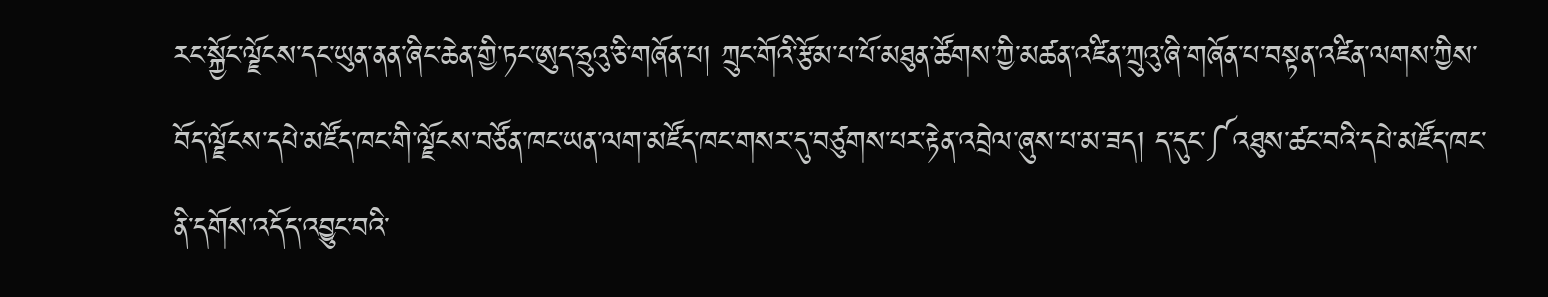རང་སྐྱོང་ལྗོངས་དང་ཡུན་ནན་ཞིང་ཆེན་གྱི་ཏང་ཨུད་ཧྲུའུ་ཅི་གཞོན་པ། ཀྲུང་གོའི་རྩོམ་པ་པོ་མཐུན་ཚོགས་ཀྱི་མཚན་འཛིན་ཀྲུའུ་ཞི་གཞོན་པ་བསྟན་འཛིན་ལགས་ཀྱིས་བོད་ལྗོངས་དཔེ་མཛོད་ཁང་གི་ལྗོངས་བཙོན་ཁང་ཡན་ལག་མཛོད་ཁང་གསར་དུ་བཙུགས་པར་རྟེན་འབྲེལ་ཞུས་པ་མ་ཟད། ད་དུང་༼འཐུས་ཚང་བའི་དཔེ་མཛོད་ཁང་ནི་དགོས་འདོད་འབྱུང་བའི་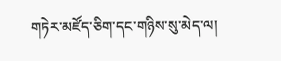གཏེར་མཛོད་ཅིག་དང་གཉིས་སུ་མེད་ལ།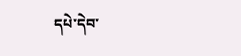དཔེ་དེབ་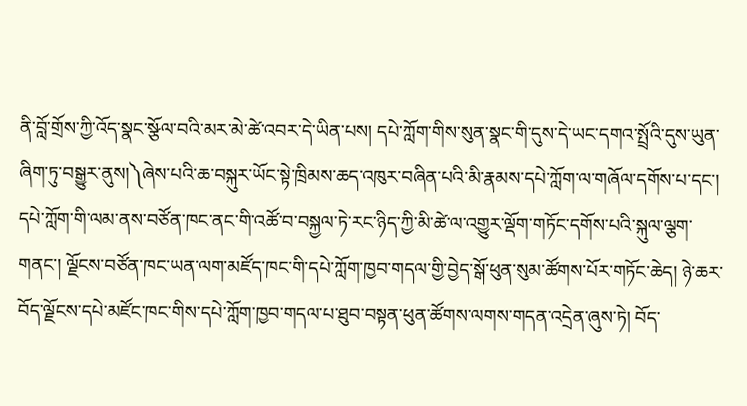ནི་བློ་གྲོས་ཀྱི་འོད་སྣང་སྩོལ་བའི་མར་མེ་ཚེ་འབར་དེ་ཡིན་པས། དཔེ་ཀློག་གིས་སུན་སྣང་གི་དུས་དེ་ཡང་དགའ་སྤྲོའི་དུས་ཡུན་ཞིག་ཏུ་བསྒྱུར་ནུས།༽ཞེས་པའི་ཆ་བསྐུར་ཡོང་སྟེ་ཁྲིམས་ཆད་འཁུར་བཞིན་པའི་མི་རྣམས་དཔེ་ཀློག་ལ་གཞོལ་དགོས་པ་དང་། དཔེ་ཀློག་གི་ལམ་ནས་བཙོན་ཁང་ནང་གི་འཚོ་བ་བསྐྱལ་ཏེ་རང་ཉིད་ཀྱི་མི་ཚེ་ལ་འགྱུར་ལྡོག་གཏོང་དགོས་པའི་སྐུལ་ལྕག་གནང་། ལྗོངས་བཙོན་ཁང་ཡན་ལག་མཛོད་ཁང་གི་དཔེ་ཀློག་ཁྱབ་གདལ་གྱི་བྱེད་སྒོ་ཕུན་སུམ་ཚོགས་པོར་གཏོང་ཆེད། ཉེ་ཆར་བོད་ལྗོངས་དཔེ་མཛོང་ཁང་གིས་དཔེ་ཀློག་ཁྱབ་གདལ་པ་ཐུབ་བསྟན་ཕུན་ཚོགས་ལགས་གདན་འདྲེན་ཞུས་ཏེ། བོད་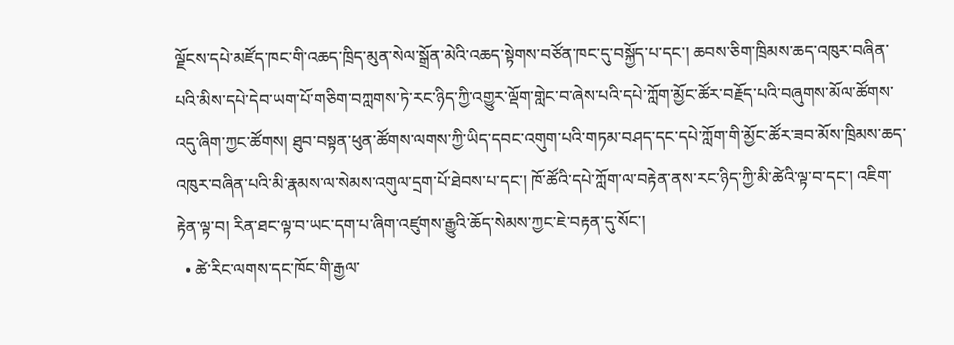ལྗོངས་དཔེ་མཛོད་ཁང་གི་འཆད་ཁྲིད་མུན་སེལ་སྒྲོན་མེའི་འཆད་སྟེགས་བཙོན་ཁང་དུ་བསྐྱོད་པ་དང་། ཆབས་ཅིག་ཁྲིམས་ཆད་འཁུར་བཞིན་པའི་མིས་དཔེ་དེབ་ཡག་པོ་གཅིག་བཀླགས་ཏེ་རང་ཉིད་ཀྱི་འགྱུར་ལྡོག་གླེང་བ་ཞེས་པའི་དཔེ་ཀློག་མྱོང་ཚོར་བརྗོད་པའི་བཞུགས་མོལ་ཚོགས་འདུ་ཞིག་ཀྱང་ཚོགས། ཐུབ་བསྟན་ཕུན་ཚོགས་ལགས་ཀྱི་ཡིད་དབང་འགུག་པའི་གཏམ་བཤད་དང་དཔེ་ཀློག་གི་མྱོང་ཚོར་ཟབ་མོས་ཁྲིམས་ཆད་འཁུར་བཞིན་པའི་མི་རྣམས་ལ་སེམས་འགུལ་དྲག་པོ་ཐེབས་པ་དང་། ཁོ་ཚོའི་དཔེ་ཀློག་ལ་བརྟེན་ནས་རང་ཉིད་ཀྱི་མི་ཚེའི་ལྟ་བ་དང་། འཇིག་རྟེན་ལྟ་བ། རིན་ཐང་ལྟ་བ་ཡང་དག་པ་ཞིག་འཛུགས་རྒྱུའི་ཆོད་སེམས་ཀྱང་ཇེ་བརྟན་དུ་སོང་།
  • ཚེ་རིང་ལགས་དང་ཁོང་གི་རྒྱལ་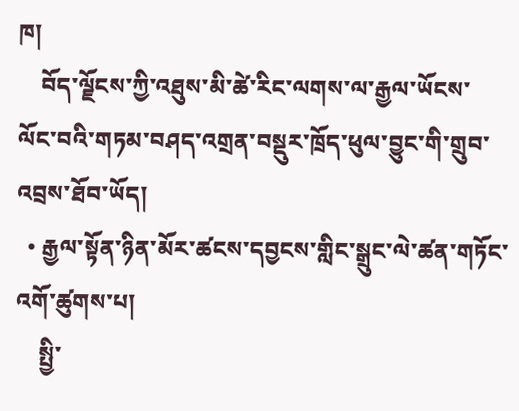ཁ།
    བོད་ལྗོངས་ཀྱི་འཐུས་མི་ཚེ་རིང་ལགས་ལ་རྒྱལ་ཡོངས་ལོང་བའི་གཏམ་བཤད་འགྲན་བསྡུར་ཁྲོད་ཕུལ་བྱུང་གི་གྲུབ་འབྲས་ཐོབ་ཡོད།
  • རྒྱལ་སྟོན་ཉིན་མོར་ཚངས་དབྱངས་གླིང་སྒྲུང་ལེ་ཚན་གཏོང་འགོ་ཚུགས་པ།
    སྤྱི་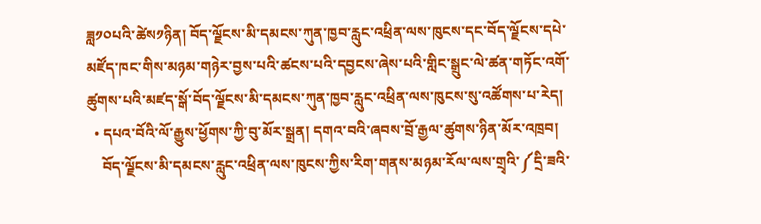ཟླ༡༠པའི་ཚེས༡ཉིན། བོད་ལྗོངས་མི་དམངས་ཀུན་ཁྱབ་རླུང་འཕྲིན་ལས་ཁུངས་དང་བོད་ལྗོངས་དཔེ་མཛོད་ཁང་གིས་མཉམ་གཉེར་བྱས་པའི་ཚངས་པའི་དབྱངས་ཞེས་པའི་གླིང་སྒྲུང་ལེ་ཚན་གཏོང་འགོ་ཚུགས་པའི་མཛད་སྒོ་བོད་ལྗོངས་མི་དམངས་ཀུན་ཁྱབ་རླུང་འཕྲིན་ལས་ཁུངས་སུ་འཚོགས་པ་རེད།
  • དཔའ་བོའི་ལོ་རྒྱུས་ཕྱོགས་ཀྱི་བུ་མོར་སྒྲན། དགའ་བའི་ཞབས་བྲོ་རྒྱལ་ཚུགས་ཉིན་མོར་འཁྲབ།
    བོད་ལྗོངས་མི་དམངས་རླུང་འཕྲིན་ལས་ཁུངས་ཀྱིས་རིག་གནས་མཉམ་རོལ་ལས་གྲྭའི་༼དྲི་ཟའི་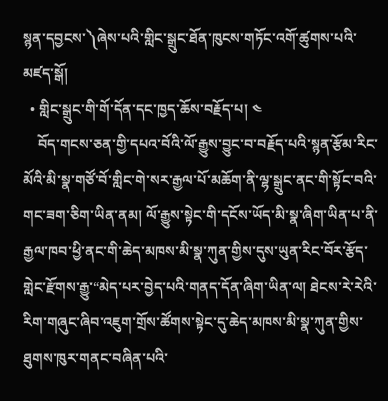སྙན་དབྱངས་༽ཞེས་པའི་གླིང་སྒྲུང་ཐོན་ཁུངས་གཏོང་འགོ་ཚུགས་པའི་མཛད་སྒོ།
  • གླིང་སྒྲུང་གི་གོ་དོན་དང་ཁྱད་ཆོས་བརྗོད་པ། ༤
    བོད་གངས་ཅན་གྱི་དཔའ་བོའི་ལོ་རྒྱུས་བྱུང་བ་བརྗོད་པའི་སྙན་རྩོམ་རིང་མོའི་མི་སྣ་གཙོ་བོ་གླིང་གེ་སར་རྒྱལ་པོ་མཆོག་ནི་ལྷ་སྒྲུང་ནང་གི་སྟོང་བའི་གང་ཟག་ཅིག་ཡིན་ནམ། ལོ་རྒྱུས་སྟེང་གི་དངོས་ཡོད་མི་སྣ་ཞིག་ཡིན་པ་ནི་རྒྱལ་ཁབ་ཕྱི་ནང་གི་ཆེད་མཁས་མི་སྣ་ཀུན་གྱིས་དུས་ཡུན་རིང་བོར་རྩོད་གླེང་རྫོགས་རྒྱུ་“མེད་པར་བྱེད་པའི་གནད་དོན་ཞིག་ཡིན་ལ། ཐེངས་རེ་རེའི་རིག་གཞུང་ཞིབ་འཇུག་གྲོས་ཚོགས་སྟེང་དུ་ཆེད་མཁས་མི་སྣ་ཀུན་གྱིས་ཐུགས་ཁུར་གནང་བཞིན་པའི་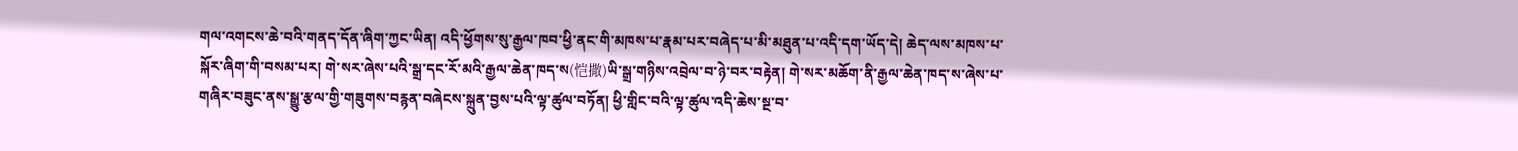གལ་འགངས་ཆེ་བའི་གནད་དོན་ཞིག་ཀྱང་ཡིན། འདི་ཕྱོགས་སུ་རྒྱལ་ཁབ་ཕྱི་ནང་གི་མཁས་པ་རྣམ་པར་བཞེད་པ་མི་མཐུན་པ་འདི་དག་ཡོད་དེ། ཆེད་ལས་མཁས་པ་སྐོར་ཞིག་གི་བསམ་པར། གེ་སར་ཞེས་པའི་སྒྲ་དང་རོ་མའི་རྒྱལ་ཆེན་ཁད་ས(恺撒)ཡི་སྒྲ་གཉིས་འབྲེལ་བ་ཉེ་བར་བརྟེན། གེ་སར་མཆོག་ནི་རྒྱལ་ཆེན་ཁད་ས་ཞེས་པ་གཞིར་བཟུང་ནས་སྒྱུ་རྩལ་གྱི་གཟུགས་བརྙན་བཞེངས་སྐྲུན་བྱས་པའི་ལྟ་ཚུལ་བཏོན། ཕྱི་གླིང་བའི་ལྟ་ཚུལ་འདི་ཆེས་སྔ་བ་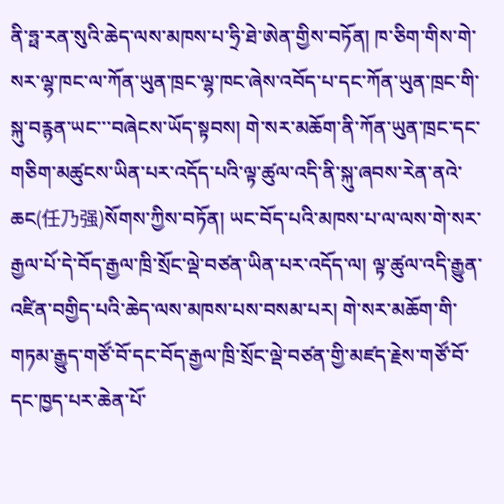ནི་ཧྥ་རན་སུའི་ཆེད་ལས་མཁས་པ་ཧྲི་ཐེ་ཨེན་གྱིས་བཏོན། ཁ་ཅིག་གིས་གེ་སར་ལྷ་ཁང་ལ་ཀོན་ཡུན་ཁྲང་ལྷ་ཁང་ཞེས་འབོད་པ་དང་ཀོན་ཡུན་ཁྲང་གི་སྐུ་བརྙན་ཡང་་་བཞེངས་ཡོད་སྟབས། གེ་སར་མཆོག་ནི་ཀོན་ཡུན་ཁྲང་དང་གཅིག་མཚུངས་ཡིན་པར་འདོད་པའི་ལྟ་ཚུལ་འདི་ནི་སྐུ་ཞབས་རེན་ནའེ་ཆང(任乃强)སོགས་ཀྱིས་བཏོན། ཡང་བོད་པའི་མཁས་པ་ལ་ལས་གེ་སར་རྒྱལ་པོ་དེ་བོད་རྒྱལ་ཁྲི་སྲོང་ལྡེ་བཙན་ཡིན་པར་འདོད་ལ། ལྟ་ཚུལ་འདི་རྒྱུན་འཛིན་བགྱིད་པའི་ཆེད་ལས་མཁས་པས་བསམ་པར། གེ་སར་མཆོག་གི་གཏམ་རྒྱུད་གཙོ་བོ་དང་བོད་རྒྱལ་ཁྲི་སྲོང་ལྡེ་བཙན་གྱི་མཛད་རྗེས་གཙོ་བོ་དང་ཁྱད་པར་ཆེན་པོ་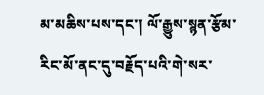མ་མཆིས་པས་དང་། ལོ་རྒྱུས་སྙན་རྩོམ་རིང་མོ་ནང་དུ་བརྗོད་པའི་གེ་སར་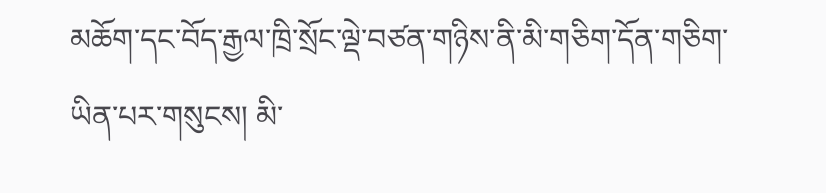མཆོག་དང་བོད་རྒྱལ་ཁྲི་སྲོང་ལྡེ་བཙན་གཉིས་ནི་མི་གཅིག་དོན་གཅིག་ཡིན་པར་གསུངས། མི་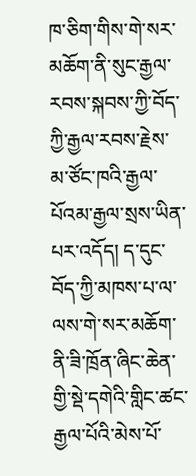ཁ་ཅིག་གིས་གེ་སར་མཆོག་ནི་སུང་རྒྱལ་རབས་སྐབས་ཀྱི་བོད་ཀྱི་རྒྱལ་རབས་རྗེས་མ་ཙོང་ཁའི་རྒྱལ་པོའམ་རྒྱལ་སྲས་ཡིན་པར་འདོད། ད་དུང་བོད་ཀྱི་མཁས་པ་ལ་ལས་གེ་སར་མཆོག་ནི་ཟི་ཁྲོན་ཞིང་ཆེན་གྱི་སྡེ་དགེའི་གླིང་ཚང་རྒྱལ་པོའི་མེས་པོ་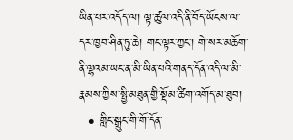ཡིན་པར་འདོད་ལ། ལྟ་ཚུལ་འདི་ནི་བོད་ཡོངས་ལ་དར་ཁྱབ་ཤིན་ཏུ་ཆེ། གང་ལྟར་ཀྱང་། གེ་སར་མཆོག་ནི་ལྷའམ་ཡང་ན་མི་ཡིན་པའི་གནད་དོན་འདི་ལ་མི་རྣམས་ཀྱིས་སྤྱི་མཐུན་གྱི་སྡོམ་ཚིག་འགོད་མ་ཐུབ།
  • གླིང་སྒྲུང་གི་གོ་དོན་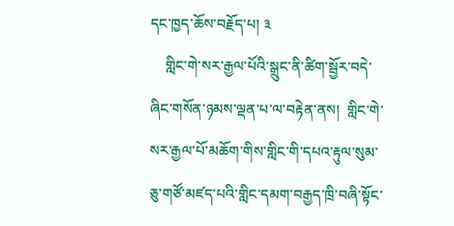དང་ཁྱད་ཆོས་བརྗོད་པ། ༣
    གླིང་གེ་སར་རྒྱལ་པོའི་སྒྲུང་ནི་ཚིག་སྦྱོར་བདེ་ཞིང་གསོན་ཉམས་ལྡན་པ་ལ་བརྟེན་ནས།  གླིང་གེ་སར་རྒྱལ་པོ་མཆོག་གིས་གླིང་གི་དཔའ་རྟུལ་སུམ་ཅུ་གཙོ་མཛད་པའི་གླིང་དམག་བརྒྱད་ཁྲི་བཞི་སྟོང་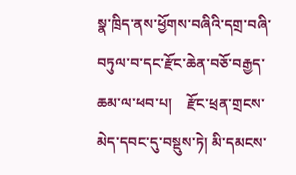སྣ་ཁྲིད་ནས་ཕྱོགས་བཞིའི་དགྲ་བཞི་བཏུལ་བ་དང་རྫོང་ཆེན་བཅོ་བརྒྱད་ཆམ་ལ་ཕབ་པ།    རྫོང་ཕྲན་གྲངས་མེད་དབང་དུ་བསྡུས་ཏེ། མི་དམངས་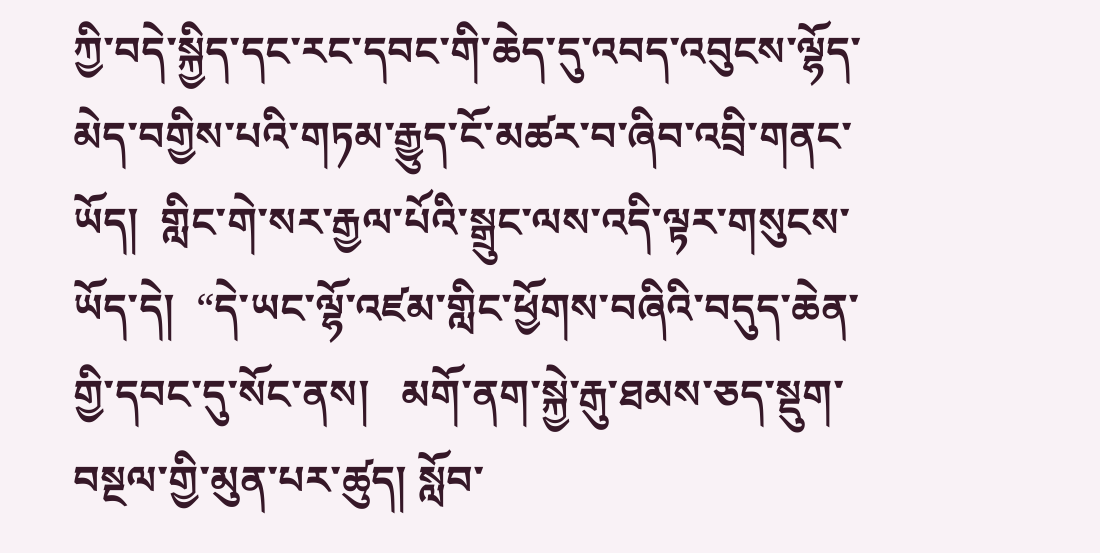ཀྱི་བདེ་སྐྱིད་དང་རང་དབང་གི་ཆེད་དུ་འབད་འབུངས་ལྷོད་མེད་བགྱིས་པའི་གཏམ་རྒྱུད་ངོ་མཚར་བ་ཞིབ་འབྲི་གནང་ཡོད།  གླིང་གེ་སར་རྒྱལ་པོའི་སྒྲུང་ལས་འདི་ལྟར་གསུངས་ཡོད་དེ།  “དེ་ཡང་ལྷོ་འཛམ་གླིང་ཕྱོགས་བཞིའི་བདུད་ཆེན་གྱི་དབང་དུ་སོང་ནས།   མགོ་ནག་སྐྱེ་རྒུ་ཐམས་ཅད་སྡུག་བསྔལ་གྱི་མུན་པར་ཚུད། སློབ་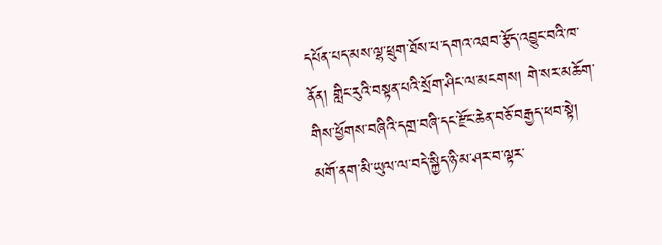དཔོན་པད་མས་ལྷ་ཕྲུག་ཐོས་པ་དགའ་འཐབ་རྩོད་འབྱུང་བའི་ཁ་ནོན། གླིང་རུའི་བསྟན་པའི་སྲོག་ཤིང་ལ་མངགས། གེ་སར་མཆོག་གིས་ཕྱོགས་བཞིའི་དགྲ་བཞི་དང་རྫོང་ཆེན་བཅོ་བརྒྱད་ཕབ་སྟེ། མགོ་ནག་མི་ཡུལ་ལ་བདེ་སྐྱིད་ཉི་མ་ཤར་བ་ལྟར་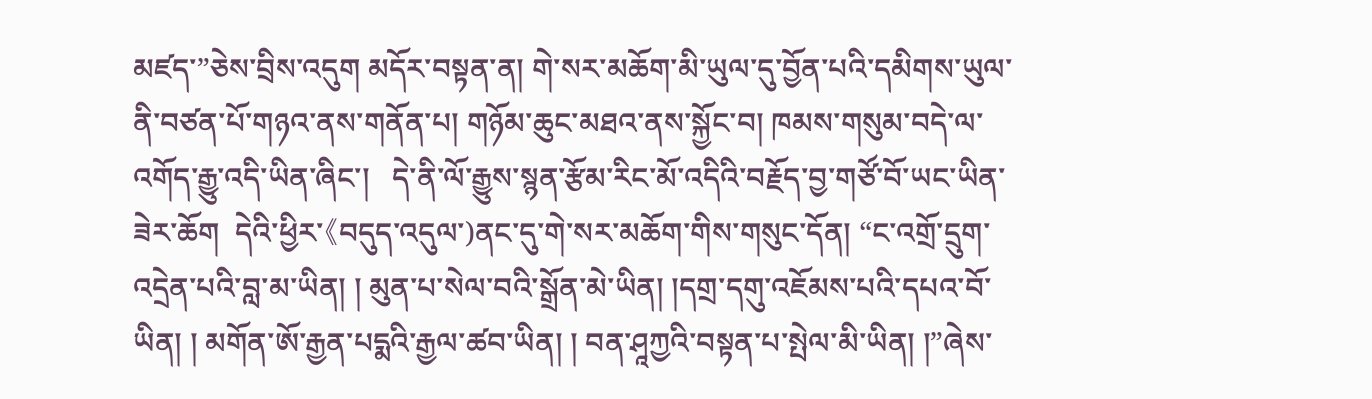མཛད་”ཅེས་བྲིས་འདུག མདོར་བསྟན་ན། གེ་སར་མཆོག་མི་ཡུལ་དུ་བྱོན་པའི་དམིགས་ཡུལ་ནི་བཙན་པོ་གཉའ་ནས་གནོན་པ། གཉོམ་ཆུང་མཐའ་ནས་སྐྱོང་བ། ཁམས་གསུམ་བདེ་ལ་འགོད་རྒྱུ་འདི་ཡིན་ཞིང་།   དེ་ནི་ལོ་རྒྱུས་སྙན་རྩོམ་རིང་མོ་འདིའི་བརྗོད་བྱ་གཙོ་བོ་ཡང་ཡིན་ཟེར་ཆོག  དེའི་ཕྱིར་《བདུད་འདུལ་)ནང་དུ་གེ་སར་མཆོག་གིས་གསུང་དོན། “ང་འགྲོ་དྲུག་འདྲེན་པའི་བླ་མ་ཡིན། ། མུན་པ་སེལ་བའི་སྒྲོན་མེ་ཡིན། །དགྲ་དགུ་འཇོམས་པའི་དཔའ་བོ་ཡིན། ། མགོན་ཨོ་རྒྱན་པདྨའི་རྒྱལ་ཚབ་ཡིན། ། བན་ཤཱཀྱའི་བསྟན་པ་སྤེལ་མི་ཡིན། །”ཞེས་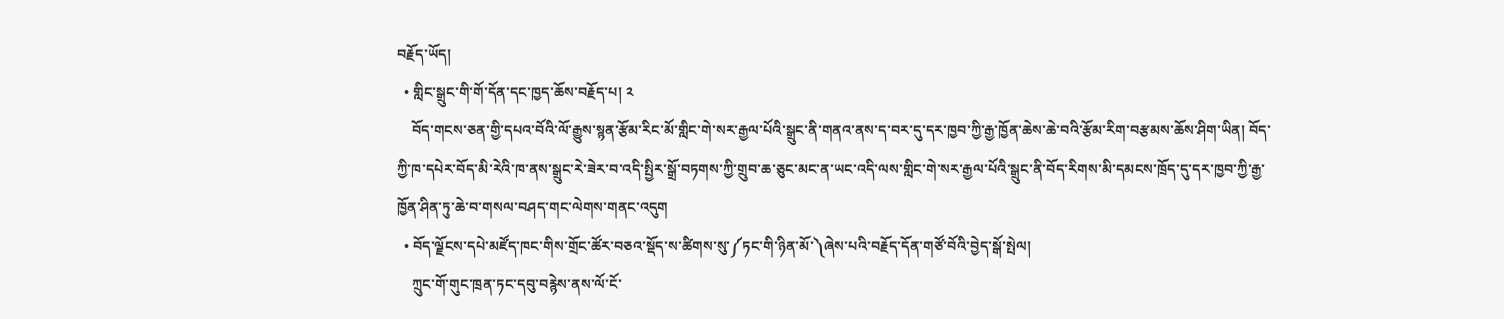བརྗོད་ཡོད།
  • གླིང་སྒྲུང་གི་གོ་དོན་དང་ཁྱད་ཆོས་བརྗོད་པ། ༢
    བོད་གངས་ཅན་གྱི་དཔའ་བོའི་ལོ་རྒྱུས་སྙན་རྩོམ་རིང་མོ་གླིང་གེ་སར་རྒྱལ་པོའི་སྒྲུང་ནི་གནའ་ནས་ད་བར་དུ་དར་ཁྱབ་ཀྱི་རྒྱ་ཁྱོན་ཆེས་ཆེ་བའི་རྩོམ་རིག་བརྩམས་ཆོས་ཤིག་ཡིན། བོད་ཀྱི་ཁ་དཔེར་བོད་མི་རེའི་ཁ་ནས་སྒྲུང་རེ་ཟེར་བ་འདི་སྤྱིར་སྒྲོ་བཏགས་ཀྱི་གྲུབ་ཆ་ཅུང་མང་ན་ཡང་འདི་ལས་གླིང་གེ་སར་རྒྱལ་པོའི་སྒྲུང་ནི་བོད་རིགས་མི་དམངས་ཁྲོད་དུ་དར་ཁྱབ་ཀྱི་རྒྱ་ཁྱོན་ཤིན་ཏུ་ཆེ་བ་གསལ་བཤད་གང་ལེགས་གནང་འདུག
  • བོད་ལྗོངས་དཔེ་མཛོད་ཁང་གིས་གྲོང་ཚོར་བཅའ་སྡོད་ས་ཚིགས་སུ་༼ཏང་གི་ཉིན་མོ་༽ཞེས་པའི་བརྗོད་དོན་གཙོ་བོའི་བྱེད་སྒོ་སྤེལ།
    ཀྲུང་གོ་གུང་ཁྲན་ཏང་དབུ་བརྙེས་ནས་ལོ་ངོ་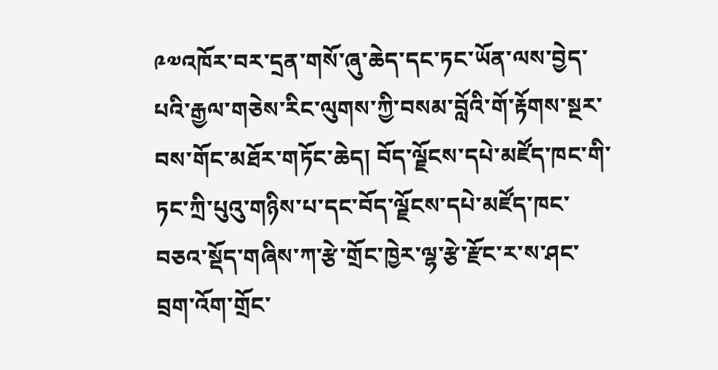༩༧འཁོར་བར་དྲན་གསོ་ཞུ་ཆེད་དང་ཏང་ཡོན་ལས་བྱེད་པའི་རྒྱལ་གཅེས་རིང་ལུགས་ཀྱི་བསམ་བློའི་གོ་རྟོགས་སྔར་བས་གོང་མཐོར་གཏོང་ཆེད། བོད་ལྗོངས་དཔེ་མཛོད་ཁང་གི་ཏང་ཀྲི་པུའུ་གཉིས་པ་དང་བོད་ལྗོངས་དཔེ་མཛོད་ཁང་བཅའ་སྡོད་གཞིས་ཀ་རྩེ་གྲོང་ཁྱེར་ལྷ་རྩེ་རྫོང་ར་ས་ཤང་བྲག་འོག་གྲོང་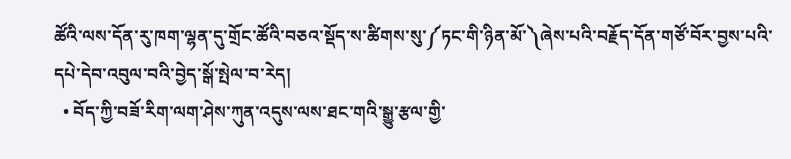ཚོའི་ལས་དོན་རུ་ཁག་ལྷན་དུ་གྲོང་ཚོའི་བཅའ་སྡོད་ས་ཚིགས་སུ་༼ཏང་གི་ཉིན་མོ་༽ཞེས་པའི་བརྗོད་དོན་གཙོ་བོར་བྱས་པའི་དཔེ་དེབ་འབུལ་བའི་བྱེད་སྒོ་སྤེལ་བ་རེད།
  • བོད་ཀྱི་བཟོ་རིག་ལག་ཤེས་ཀུན་འདུས་ལས་ཐང་གའི་སྒྱུ་རྩལ་གྱི་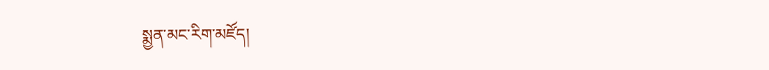སྨྱན་མང་རིག་མཛོད།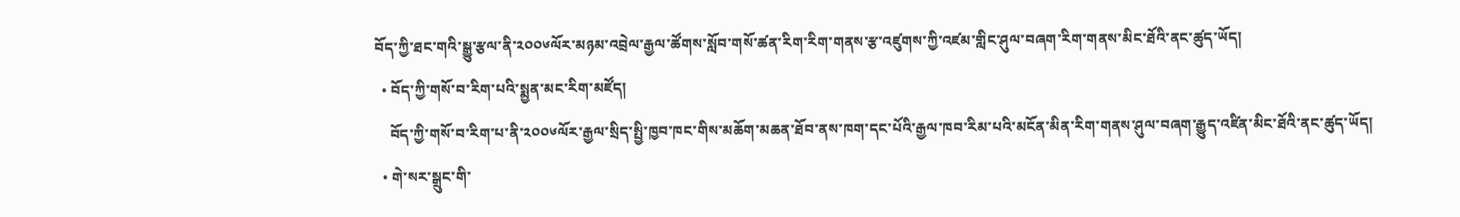བོད་ཀྱི་ཐང་གའི་སྒྱུ་རྩལ་ནི་༢༠༠༦ལོར་མཉམ་འབྲེལ་རྒྱལ་ཚོགས་སློབ་གསོ་ཚན་རིག་རིག་གནས་རྩ་འཛུགས་ཀྱི་འཛམ་གླིང་ཤུལ་བཞག་རིག་གནས་མིང་ཐོའི་ནང་ཚུད་ཡོད།
  • བོད་ཀྱི་གསོ་བ་རིག་པའི་སྨྱན་མང་རིག་མཛོད།
    བོད་ཀྱི་གསོ་བ་རིག་པ་ནི་༢༠༠༦ལོར་རྒྱལ་སྲིད་སྤྱི་ཁྱབ་ཁང་གིས་མཆོག་མཆན་ཐོབ་ནས་ཁག་དང་པོའི་རྒྱལ་ཁབ་རིམ་པའི་མངོན་མིན་རིག་གནས་ཤུལ་བཞག་རྒྱུད་འཛིན་མིང་ཐོའི་ནང་ཚུད་ཡོད།
  • གེ་སར་སྒྲུང་གི་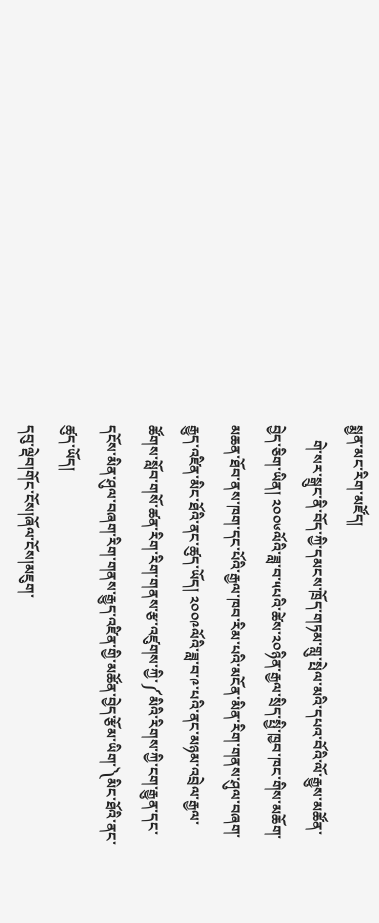སྨྱན་མང་རིག་མཛོད།
    གེ་སར་སྒྲུང་ནི་བོད་ཀྱི་དམངས་ཁྲོད་གཏམ་གླུ་སྤེལ་མའི་དཔའ་བོའི་ལོ་རྒྱུས་མཚོན་བྱེད་ཅིག་ཡིན། ༢༠༠༦ལོའི་ཟླ་བ་༥པའི་ཚེས་༢༠ཉིན་རྒྱལ་སྲིད་སྤྱི་ཁྱབ་ཁང་གིས་མཆོག་མཆན་ཐོབ་ནས་ཁག་དང་པོའི་རྒྱལ་ཁབ་རིམ་པའི་མངོན་མིན་རིག་གནས་ཤུལ་བཞག་རྒྱུད་འཛིན་མིང་ཐོའི་ནང་ཚུད་ཡོད། ༢༠༠༩ལོའི་ཟླ་བ་༩་པའི་ནང་མཉམ་འབྲེལ་རྒྱལ་ཚོགས་སློབ་གསོ་ཚན་རིག་རིག་གནས་རྩ་འཛུགས་ཀྱི་༼མིའི་རིགས་ཀྱི་ངག་རྒྱུན་དང་དངོས་མིན་ཤུལ་བཞག་རིག་གནས་རྒྱུད་འཛིན་གྱི་མཚོན་བྱེད་རྩོམ་ཡིག་༽མིང་ཐོའི་ནང་ཚུད་ཡོད།
དབུ་ལྡེབ།གོང་ངོས།ཞོལ་ངོས།མཇུག་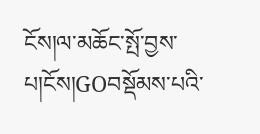ངོས།ལ་མཆོང་སྤོ་བྱས་པ།ངོས།GOབསྡོམས་པའི་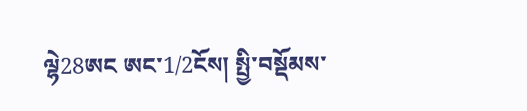ལྷེ28ཨང ཨང་1/2ངོས། སྤྱི་བསྡོམས་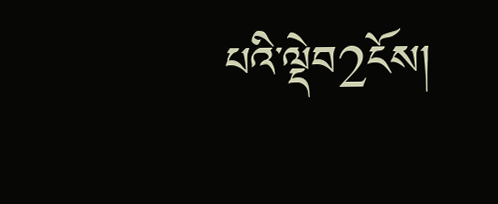པའི་ལྡེབ2ངོས།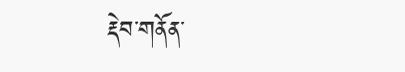རྡེབ་གནོན་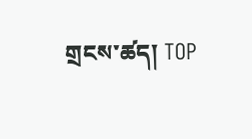གྲངས་ཚད། TOP